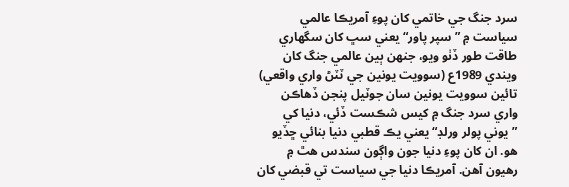سرد جنگ جي خاتمي کان پوءِ آمريڪا عالمي سياست ۾ ”سپر پاور“ يعني سڀ کان سگهاري طاقت طور ڏٺو ويو، جنھن ٻين عالمي جنگ کان ويندي 1989ع (سوويت يونين جي ٽٽڻ واري واقعي) تائين سوويت يونين سان جوٽيل پنجن ڏهاڪن واري سرد جنگ ۾ کيس شڪست ڏئي، دنيا کي ”يوني پولر ورلڊ“ يعني يڪ قطبي دنيا بنائي ڇڏيو هو. ان کان پوءِ دنيا جون واڳون سندس هٿ ۾ رهيون آهن. آمريڪا دنيا جي سياست تي قبضي کان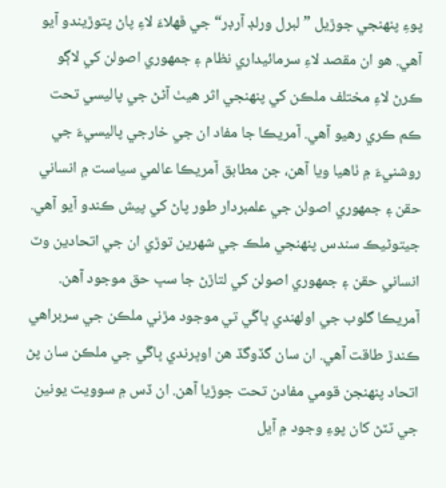پوءِ پنھنجي جوڙيل ”لبرل ورلڊ آرڊر“ جي ڦھلاءَ لاءِ پاڻ پتوڙيندو آيو آهي. هو ان مقصد لاءِ سرمائيداري نظام ۽ جمهوري اصولن کي لاڳو ڪرڻ لاءِ مختلف ملڪن کي پنھنجي اثر هيٺ آڻڻ جي پاليسي تحت ڪم ڪري رهيو آهي. آمريڪا جا مفاد ان جي خارجي پاليسيءَ جي روشنيءَ ۾ ٺاهيا ويا آهن، جن مطابق آمريڪا عالمي سياست ۾ انساني حقن ۽ جمهوري اصولن جي علمبردار طور پاڻ کي پيش ڪندو آيو آهي. جيتوڻيڪ سندس پنھنجي ملڪ جي شھرين توڙي ان جي اتحادين وٽ انساني حقن ۽ جمهوري اصولن کي لتاڙڻ جا سڀ حق موجود آهن.
آمريڪا گلوب جي اولھندي ڀاڱي تي موجود مڙني ملڪن جي سربراهي ڪندڙ طاقت آهي. ان سان گڏوگڏ هن اوڀرندي ڀاڱي جي ملڪن سان پڻ اتحاد پنھنجن قومي مفادن تحت جوڙيا آهن. ان ڏس ۾ سوويت يونين جي ٽٽڻ کان پوءِ وجود ۾ آيل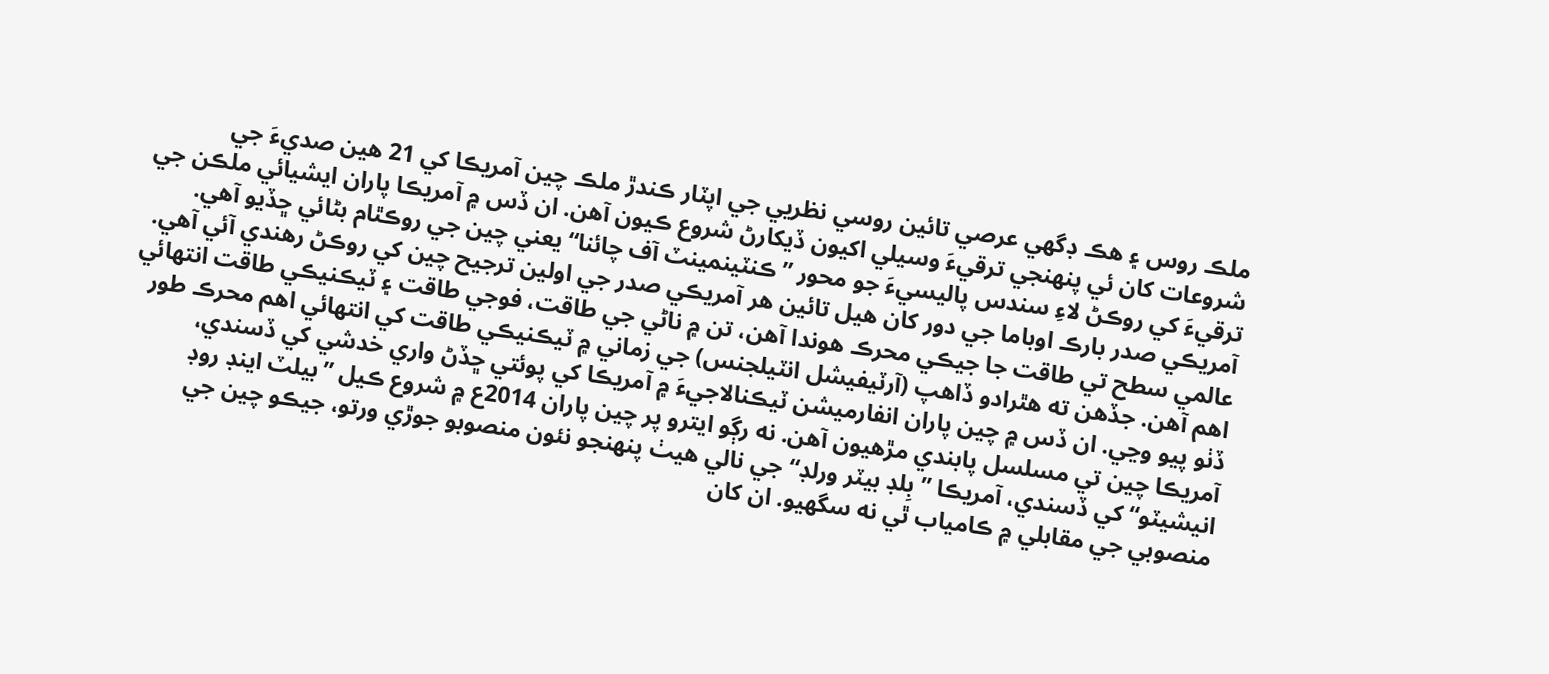ملڪ روس ۽ هڪ ڊگهي عرصي تائين روسي نظريي جي اپٽار ڪندڙ ملڪ چين آمريڪا کي 21 هين صديءَ جي شروعات کان ئي پنھنجي ترقيءَ وسيلي اکيون ڏيکارڻ شروع ڪيون آهن. ان ڏس ۾ آمريڪا پاران ايشيائي ملڪن جي ترقيءَ کي روڪڻ لاءِ سندس پاليسيءَ جو محور ”ڪنٽينمينٽ آف چائنا“ يعني چين جي روڪٿام بڻائي ڇڏيو آهي. آمريڪي صدر بارڪ اوباما جي دور کان هيل تائين هر آمريڪي صدر جي اولين ترجيح چين کي روڪڻ رهندي آئي آهي.
عالمي سطح تي طاقت جا جيڪي محرڪ هوندا آهن، تن ۾ ناڻي جي طاقت، فوجي طاقت ۽ ٽيڪنيڪي طاقت انتھائي اهم آهن. جڏهن ته هٿرادو ڏاهپ (آرٽيفيشل انٽيلجنس) جي زماني ۾ ٽيڪنيڪي طاقت کي انتھائي اهم محرڪ طور ڏٺو پيو وڃي. ان ڏس ۾ چين پاران انفارميشن ٽيڪنالاجيءَ ۾ آمريڪا کي پوئتي ڇڏڻ واري خدشي کي ڏسندي، آمريڪا چين تي مسلسل پابندي مڙهيون آهن. نه رڳو ايترو پر چين پاران 2014ع ۾ شروع ڪيل ”بيلٽ اينڊ روڊ انيشيٽو“ کي ڏسندي، آمريڪا ”بِلڊ بيٽر ورلڊ“ جي نالي هيٺ پنھنجو نئون منصوبو جوڙي ورتو، جيڪو چين جي منصوبي جي مقابلي ۾ ڪامياب ٿي نه سگهيو. ان کان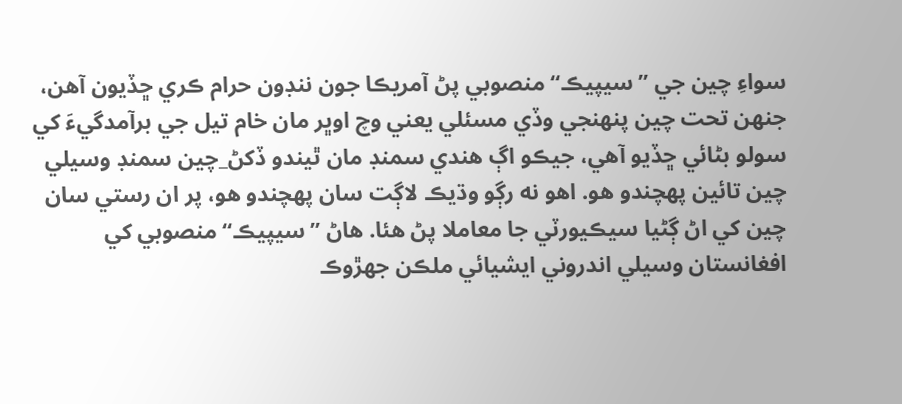سواءِ چين جي ”سيپيڪ“ منصوبي پڻ آمريڪا جون ننڊون حرام ڪري ڇڏيون آهن، جنھن تحت چين پنھنجي وڏي مسئلي يعني وچ اوڀر مان خام تيل جي برآمدگيءَ کي سولو بڻائي ڇڏيو آهي، جيڪو اڳ هندي سمنڊ مان ٿيندو ڏکڻ_چين سمنڊ وسيلي چين تائين پھچندو هو. اهو نه رڳو وڌيڪ لاڳت سان پھچندو هو، پر ان رستي سان چين کي اڻ ڳڻيا سيڪيورٽي جا معاملا پڻ هئا. هاڻ ”سيپيڪ“ منصوبي کي افغانستان وسيلي اندروني ايشيائي ملڪن جھڙوڪ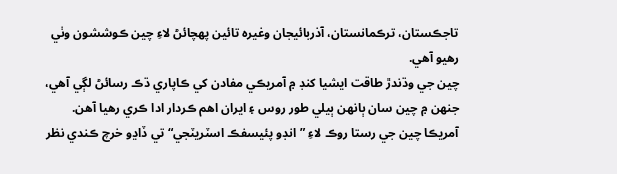تاجڪستان، ترڪمانستان، آذربائيجان وغيره تائين پھچائڻ لاءِ چين ڪوششون وٺي رهيو آهي.
چين جي وڌندڙ طاقت ايشيا کنڊ ۾ آمريڪي مفادن کي ڪاپاري ڌڪ رسائڻ لڳي آهي، جنھن ۾ چين سان ٻانھن ٻيلي طور روس ۽ ايران اهم ڪردار ادا ڪري رهيا آهن. آمريڪا چين جي رستا روڪ لاءِ ”انڊو پئيسفڪ اسٽريٽجي“ تي ڏاڍو خرچ ڪندي نظر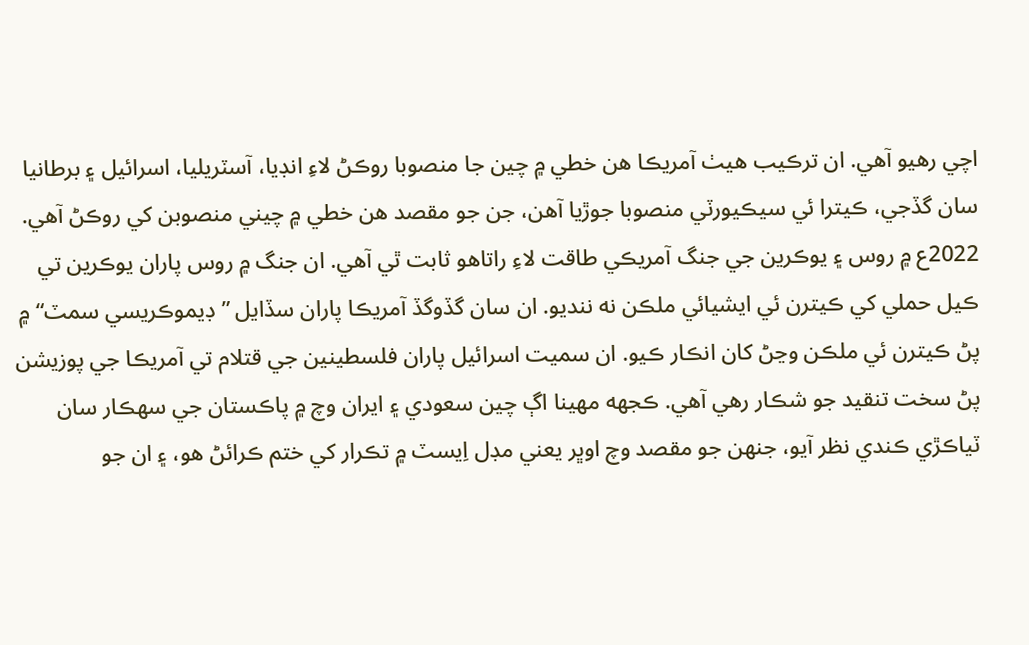اچي رهيو آهي. ان ترڪيب هيٺ آمريڪا هن خطي ۾ چين جا منصوبا روڪڻ لاءِ انڊيا، آسٽريليا، اسرائيل ۽ برطانيا سان گڏجي، ڪيترا ئي سيڪيورٽي منصوبا جوڙيا آهن، جن جو مقصد هن خطي ۾ چيني منصوبن کي روڪڻ آهي.
2022ع ۾ روس ۽ يوڪرين جي جنگ آمريڪي طاقت لاءِ راتاهو ثابت ٿي آهي. ان جنگ ۾ روس پاران يوڪرين تي ڪيل حملي کي ڪيترن ئي ايشيائي ملڪن نه ننديو. ان سان گڏوگڏ آمريڪا پاران سڏايل ”ڊيموڪريسي سمٽ“ ۾ پڻ ڪيترن ئي ملڪن وڃڻ کان انڪار ڪيو. ان سميت اسرائيل پاران فلسطينين جي قتلام تي آمريڪا جي پوزيشن پڻ سخت تنقيد جو شڪار رهي آهي. ڪجهه مھينا اڳ چين سعودي ۽ ايران وچ ۾ پاڪستان جي سھڪار سان ٽياڪڙي ڪندي نظر آيو، جنھن جو مقصد وچ اوڀر يعني مڊل اِيسٽ ۾ تڪرار کي ختم ڪرائڻ هو، ۽ ان جو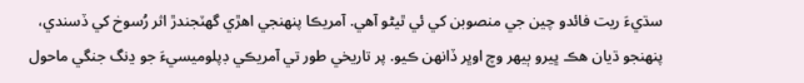سڌيءَ ريت فائدو چين جي منصوبن کي ئي ٿيڻو آهي. آمريڪا پنھنجي اهڙي گهٽجندڙ اثر رُسوخ کي ڏسندي، پنھنجو ڌيان هڪ ڀيرو ٻيھر وچ اوڀر ڏانھن ڪيو. پر تاريخي طور تي آمريڪي ڊپلوميسيءَ جو ڍنگ جنگي ماحول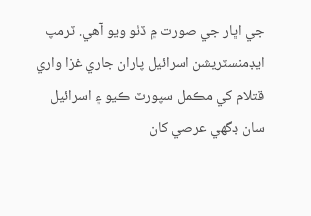جي اڀار جي صورت ۾ ڏٺو ويو آهي. ٽرمپ ايڊمنسٽريشن اسرائيل پاران جاري غزا واري قتلام کي مڪمل سپورٽ ڪيو ۽ اسرائيل سان ڊگهي عرصي کان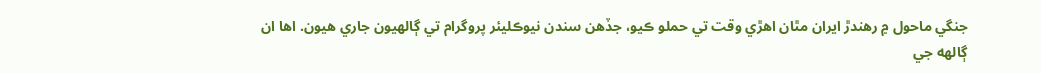جنگي ماحول ۾ رهندڙ ايران مٿان اهڙي وقت تي حملو ڪيو، جڏهن سندن نيوڪليئر پروگرام تي ڳالهيون جاري هيون. اها ان ڳالهه جي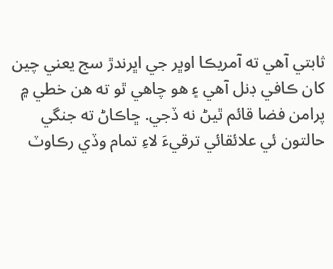ثابتي آهي ته آمريڪا اوڀر جي اڀرندڙ سج يعني چين کان ڪافي ڊنل آهي ۽ هو چاهي ٿو ته هن خطي ۾ پرامن فضا قائم ٿيڻ نه ڏجي. ڇاڪاڻ ته جنگي حالتون ئي علائقائي ترقيءَ لاءِ تمام وڏي رڪاوٽ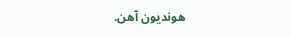هونديون آهن.